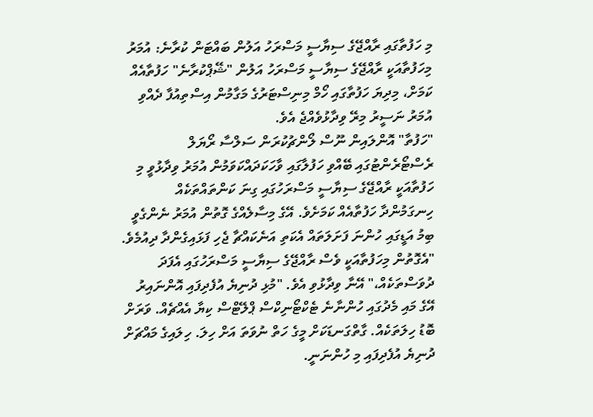މި ހަފުތާގައި ރާއްޖޭގެ ސިޔާސީ މަސްރަހު އަލުން ބައްޓަން ކުރާނެ: އުމަރު
މިހަފުތާއަކީ ރާއްޖޭގެ ސިޔާސީ މަސްރަހު އަލުން "ޝޭޕްކުރާނެ" ހަފުތާއެއް ކަމަށް، މިދިޔަ ހަފުތާގައި ހޯމް މިނިސްޓަރުގެ މަގާމުން އިސްތިއުފާ ދެއްވި އުމަރު ނަސީރު މިރޭ ވިދާޅުވެއްޖެ އެވެ.
"ހަފުތާ" އޮންލައިން ނޫސް ލޯންޗުކުރަން ސަލްސާ ރޯޔަލް ރެސްޓޯރެންޓުގައި ބޭއްވި ހަފުލާގައި ވާހަކަދައްކަވަމުން އުމަރު ވިދާޅުވީ މި ހަފުތާއަކީ ރާއްޖޭގެ ސިޔާސީ މަސްރަހުގައި ގިނަ ކަންތައްތަކެއް ހިނގަމުންދާ ހަފުތާއެއް ކަމަށެވެ. އޭގެ މިސާލެއްގެ ގޮތުން އުމަރު ނެންގެވީ ބިމު އަޑީގައި ހުންނަ ފަށަލަތައް އެކަތި އަނެކައްޗާ ޖެހި ފަޅައިގެންދާ ދިއުމެވެ.
"އެގޮތުން މިހަފުތާއަކީ ވެސް ރާއްޖޭގެ ސިޔާސީ މަސްރަހުގައި އެފަދަ ދުވަސްތަކެއް،" އޭނާ ވިދާޅުވި އެވެ. "މުޅި ދުނިޔެ އުފެދިފައި އޮންނައިރު އޭގެ މައި މެދުގައި ހުންނާނެ ޓެކްޓޯނިކްސް ޕްލޭޓްސް ކިޔާ އެއްޗެއް. ވަރަށް ބޮޑު ހިލަތަކެއް. ގާތްގަނޑަކަށް މީގެ ހަތް ނުވަތަ އަށް ހިލަ. ހިލައިގެ މައްޗަށް ދުނިޔެ އުފެދިފައި މި ހުންނަނީ.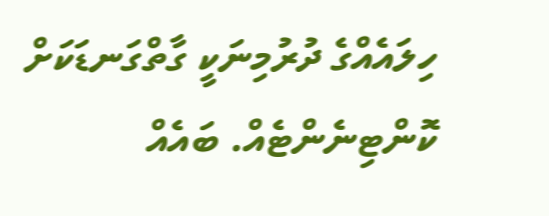ހިލައެއްގެ ދުރުމިނަކީ ގާތްގަނޑަކަށް ކޮންޓިނެންޓެއް. ބައެއް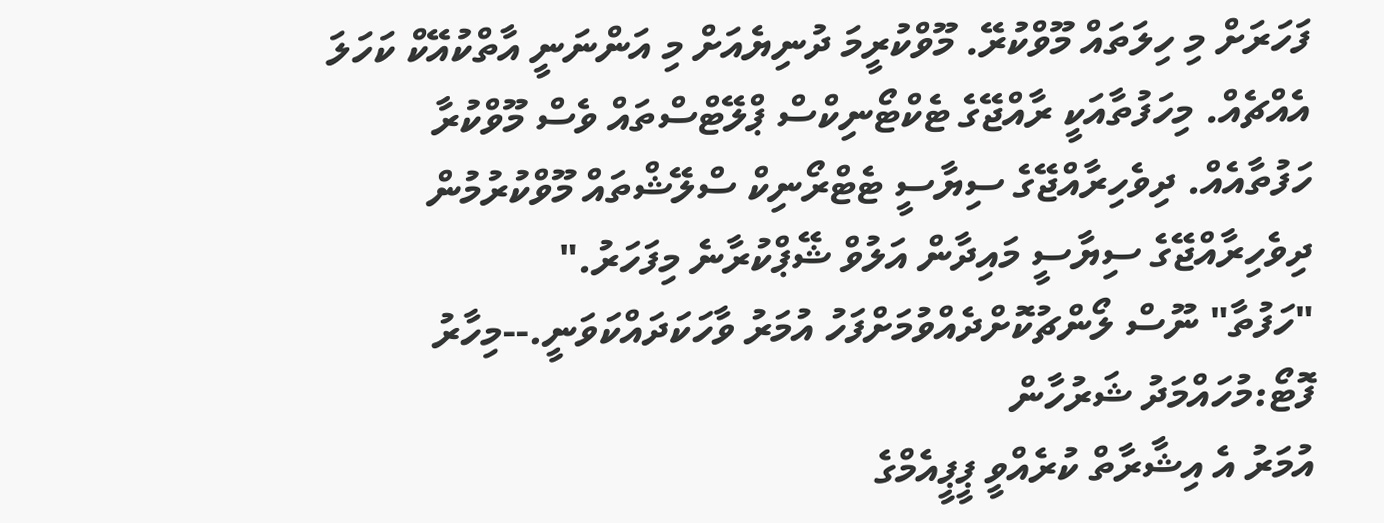ފަހަރަށް މި ހިލަތައް މޫވްކުރޭ. މޫވްކުރީމަ ދުނިޔެއަށް މި އަންނަނީ އާތްކުއޭކް ކަހަލަ އެއްޗެއް. މިހަފުތާއަކީ ރާއްޖޭގެ ޓެކްޓޯނިކްސް ޕްލޭޓްސްތައް ވެސް މޫވްކުރާ ހަފުތާއެއް. ދިވެހިރާއްޖޭގެ ސިޔާސީ ޓެޓްރޯނިކް ސްލޭޝްތައް މޫވްކުރުމުން ދިވެހިރާއްޖޭގެ ސިޔާސީ މައިދާން އަލުވް ޝޭޕްކުރާނެ މިފަހަރު."
"ހަފުތާ" ނޫސް ލޯންޗުކޮށްދެއްވުމަށްފަހު އުމަރު ވާހަކަދައްކަވަނީ.--މިހާރު ފޮޓޯ:މުހައްމަދު ޝަރުހާން
އުމަރު އެ އިޝާރާތް ކުރެއްވީ ޕީޕީއެމްގެ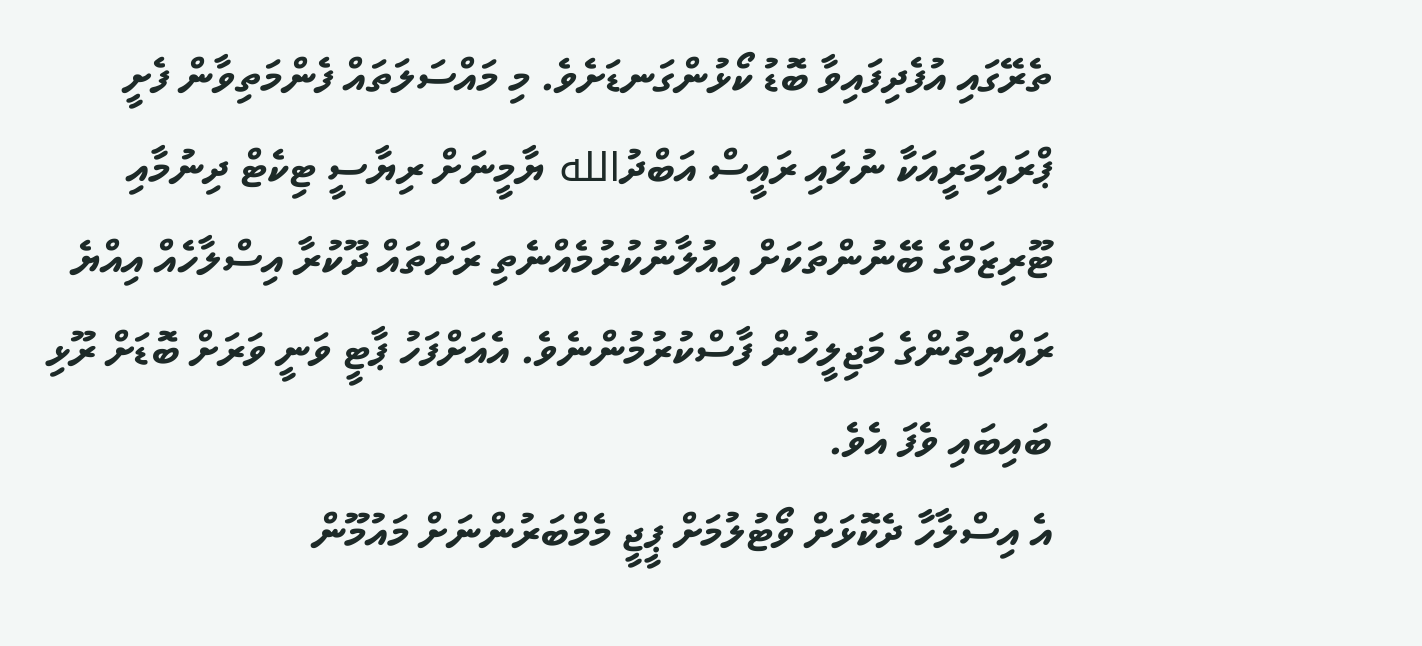ތެރޭގައި އުފެދިފައިވާ ބޮޑު ކޯޅުންގަނޑަށެވެ. މި މައްސަލަތައް ފެންމަތިވާން ފެށީ ޕްރައިމަރީއަކާ ނުލައި ރައީސް އަބްދުالله ޔާމީނަށް ރިޔާސީ ޓިކެޓް ދިނުމާއި ޓޫރިޒަމްގެ ބޭނުންތަކަށް އިއުލާނުކުރުމެއްނެތި ރަށްތައް ދޫކުރާ އިސްލާހެއް އިއްޔެ ރައްޔިތުންގެ މަޖިލީހުން ފާސްކުރުމުންނެވެ. އެއަށްފަހު ޕާޓީ ވަނީ ވަރަށް ބޮޑަށް ރޫޅި ބައިބައި ވެފަ އެވެ.
އެ އިސްލާހާ ދެކޮޅަށް ވޯޓުލުމަށް ޕީޖީ މެމްބަރުންނަށް މައުމޫން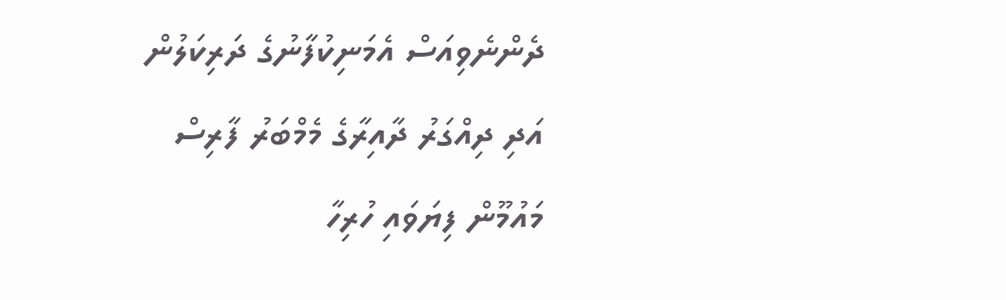ދެންނެވިއަސް އެމަނިކުފާނުގެ ދަރިކަލުން އަދި ދިއްގަރު ދާއިރާގެ މެމްބަރު ފާރިސް މައުމޫން ފިޔަވައި ހުރިހާ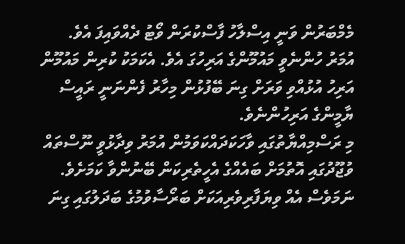މެމްބަރުން ވަނީ އިސްލާހު ފާސްކުރަން ވޯޓު ދެއްވައިފަ އެވެ.
އުމަރު ހުންނެވީ މައުމޫންގެ އަރިހުގަ އެވެ. އެކަމަކު ކުރިން މައުމޫން އަރިހު އުޅުއްވި ވަރަށް ގިނަ ބޭފުޅުން މިހާރު ފެންނަނީ ރައީސް ޔާމީންގެ އަރިހުންނެވެ.
މި ރަސްމިއްޔާތުގައި ވާހަކަދައްކަވަމުން އުމަރު ވިދާޅުވީ ނޫސްތައް ވުޖޫދުގައި އޮތުމަށް ބައެއްގެ އެހީތެރިކަން ބޭނުންވާ ކަމަށެވެ. ނަމަވެސް އެއް ވިޔަފާރިވެރިއަކަށް ބަރޯސާވުމުގެ ބަދަލުގައި ގިނަ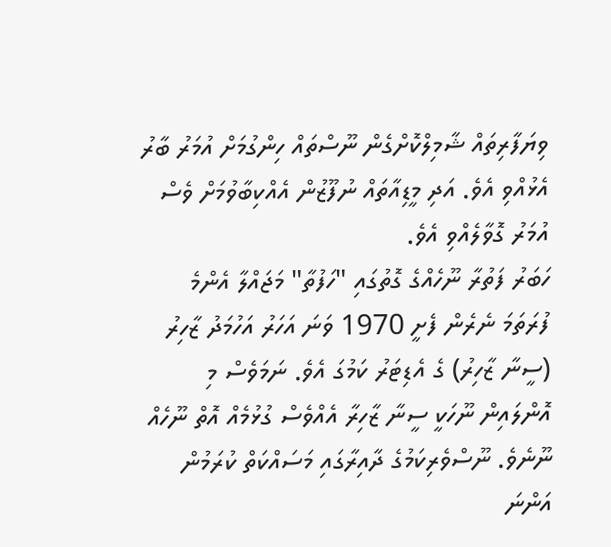ވިޔަފާރިތައް ޝާމިލްކޮށްގެން ނޫސްތައް ހިންގުމަށް އުމަރު ބާރު އެޅުއްވި އެވެ. އަދި މީޑިއާތައް ނުފޫޒުން އެއްކިބާވުމަށް ވެސް އުމަރު ގޮވާލެއްވި އެވެ.
ހަބަރު ފަތުރާ ނޫހެއްގެ ގޮތުގައި "ހަފުތާ" މަޖައްލާ އެންމެ ފުރަތަމަ ނެރެން ފެށީ 1970 ވަނަ އަހަރު އަހުމަދު ޒާހިރު (ސީނާ ޒާހިރު) ގެ އެޑިޓަރު ކަމުގަ އެވެ. ނަމަވެސް މި އޮންލައިން ނޫހަކީ ސީނާ ޒާހިރާ އެއްވެސް ގުޅުމެއް އޮތް ނޫހެއް ނޫނެވެ. ނޫސްވެރިކަމުގެ ދާއިރާގައި މަސައްކަތް ކުރަމުން އަންނަ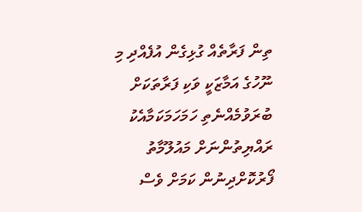ތިން ފަރާތެއް ގުޅިގެން އުފެއްދި މި ނޫހުގެ އަމާޒަކީ ވަކި ފަރާތަކަށް ބުރަވުމެއްނެތި ހަމަހަމަކަމާއެކު ރައްޔިތުންނަށް މައުލޫމާތު ފޯރުކޮށްދިނުން ކަމަށް ވެސް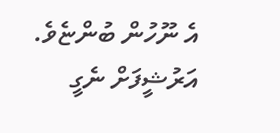އެ ނޫހުން ބުންޏެވެ.
އަރުޝީފަށް ނެގީ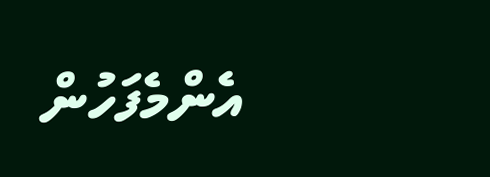އެންމެފަހުން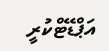އަޕްޑޭޓްކުރީ